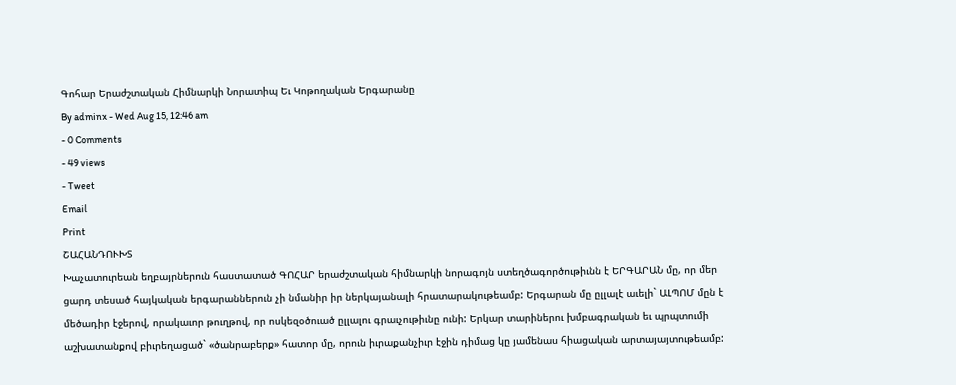Գոհար Երաժշտական Հիմնարկի Նորատիպ Եւ Կոթողական Երգարանը
By adminx - Wed Aug 15, 12:46 am
- 0 Comments
- 49 views
- Tweet
Email
Print
ՇԱՀԱՆԴՈՒԽՏ
Խաչատուրեան եղբայրներուն հաստատած ԳՈՀԱՐ երաժշտական հիմնարկի նորագոյն ստեղծագործութիւնն է ԵՐԳԱՐԱՆ մը, որ մեր ցարդ տեսած հայկական երգարաններուն չի նմանիր իր ներկայանալի հրատարակութեամբ: Երգարան մը ըլլալէ աւելի` ԱԼՊՈՄ մըն է մեծադիր էջերով, որակաւոր թուղթով, որ ոսկեզօծուած ըլլալու գրաւչութիւնը ունի: Երկար տարիներու խմբագրական եւ պրպտումի աշխատանքով բիւրեղացած` «ծանրաբերք» հատոր մը, որուն իւրաքանչիւր էջին դիմաց կը յամենաս հիացական արտայայտութեամբ: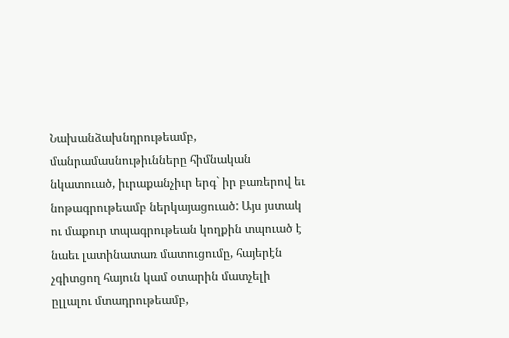Նախանձախնդրութեամբ, մանրամասնութիւնները հիմնական նկատուած, իւրաքանչիւր երգ` իր բառերով եւ նոթագրութեամբ ներկայացուած: Այս յստակ ու մաքուր տպագրութեան կողքին տպուած է նաեւ լատինատառ մատուցումը, հայերէն չգիտցող հայուն կամ օտարին մատչելի ըլլալու մտադրութեամբ,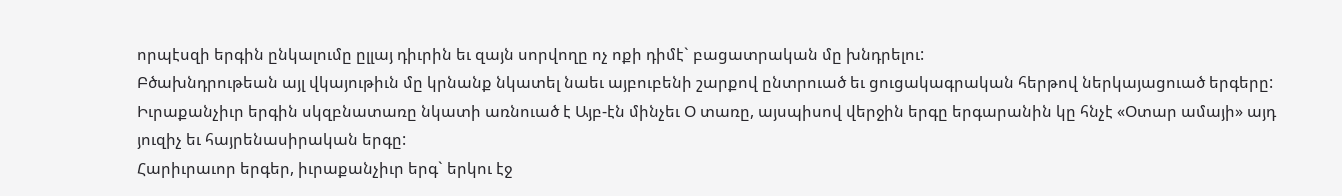որպէսզի երգին ընկալումը ըլլայ դիւրին եւ զայն սորվողը ոչ ոքի դիմէ` բացատրական մը խնդրելու:
Բծախնդրութեան այլ վկայութիւն մը կրնանք նկատել նաեւ այբուբենի շարքով ընտրուած եւ ցուցակագրական հերթով ներկայացուած երգերը: Իւրաքանչիւր երգին սկզբնատառը նկատի առնուած է Այբ-էն մինչեւ Օ տառը, այսպիսով վերջին երգը երգարանին կը հնչէ «Օտար ամայի» այդ յուզիչ եւ հայրենասիրական երգը:
Հարիւրաւոր երգեր, իւրաքանչիւր երգ` երկու էջ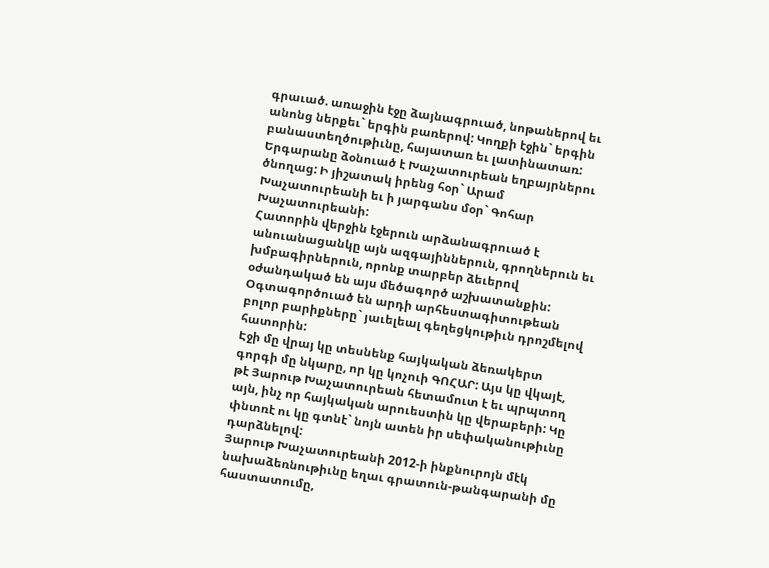գրաւած. առաջին էջը ձայնագրուած, նոթաներով եւ անոնց ներքեւ` երգին բառերով: Կողքի էջին` երգին բանաստեղծութիւնը, հայատառ եւ լատինատառ:
Երգարանը ձօնուած է Խաչատուրեան եղբայրներու ծնողաց: Ի յիշատակ իրենց հօր` Արամ Խաչատուրեանի եւ ի յարգանս մօր` Գոհար Խաչատուրեանի:
Հատորին վերջին էջերուն արձանագրուած է անուանացանկը այն ազգայիններուն, գրողներուն եւ խմբագիրներուն, որոնք տարբեր ձեւերով օժանդակած են այս մեծագործ աշխատանքին:
Օգտագործուած են արդի արհեստագիտութեան բոլոր բարիքները` յաւելեալ գեղեցկութիւն դրոշմելով հատորին:
Էջի մը վրայ կը տեսնենք հայկական ձեռակերտ գորգի մը նկարը, որ կը կոչուի ԳՈՀԱՐ: Այս կը վկայէ, թէ Յարութ Խաչատուրեան հետամուտ է եւ պրպտող այն, ինչ որ հայկական արուեստին կը վերաբերի: Կը փնտռէ ու կը գտնէ` նոյն ատեն իր սեփականութիւնը դարձնելով:
Յարութ Խաչատուրեանի 2012-ի ինքնուրոյն մէկ նախաձեռնութիւնը եղաւ գրատուն-թանգարանի մը հաստատումը,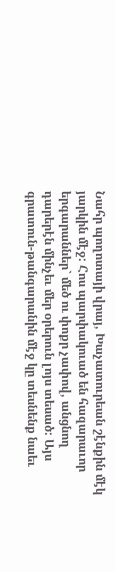Նահր պողոտայի վրայ, Խաչատուրեան շէնքին մէկ յարկին մէջ: Հոս պարփակուած են հազարաւոր երգարաններ` մեծ ու փոքր չափով, անցնող դարերէն մինչեւ մեր օրերուն լոյս տեսած: Այս գրատուն-թանգարանին մէջ կը տեսնենք նաեւ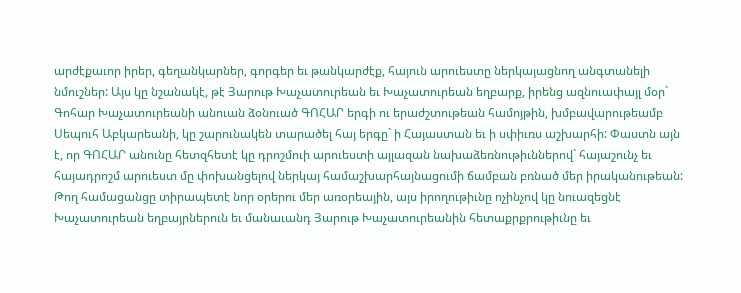արժէքաւոր իրեր, գեղանկարներ, գորգեր եւ թանկարժէք, հայուն արուեստը ներկայացնող անգտանելի նմուշներ: Այս կը նշանակէ, թէ Յարութ Խաչատուրեան եւ Խաչատուրեան եղբարք, իրենց ազնուափայլ մօր` Գոհար Խաչատուրեանի անուան ձօնուած ԳՈՀԱՐ երգի ու երաժշտութեան համոյթին, խմբավարութեամբ Սեպուհ Աբկարեանի, կը շարունակեն տարածել հայ երգը` ի Հայաստան եւ ի սփիւռս աշխարհի: Փաստն այն է, որ ԳՈՀԱՐ անունը հետզհետէ կը դրոշմուի արուեստի այլազան նախաձեռնութիւններով` հայաշունչ եւ հայադրոշմ արուեստ մը փոխանցելով ներկայ համաշխարհայնացումի ճամբան բռնած մեր իրականութեան: Թող համացանցը տիրապետէ նոր օրերու մեր առօրեային, այս իրողութիւնը ոչինչով կը նուազեցնէ Խաչատուրեան եղբայրներուն եւ մանաւանդ Յարութ Խաչատուրեանին հետաքրքրութիւնը եւ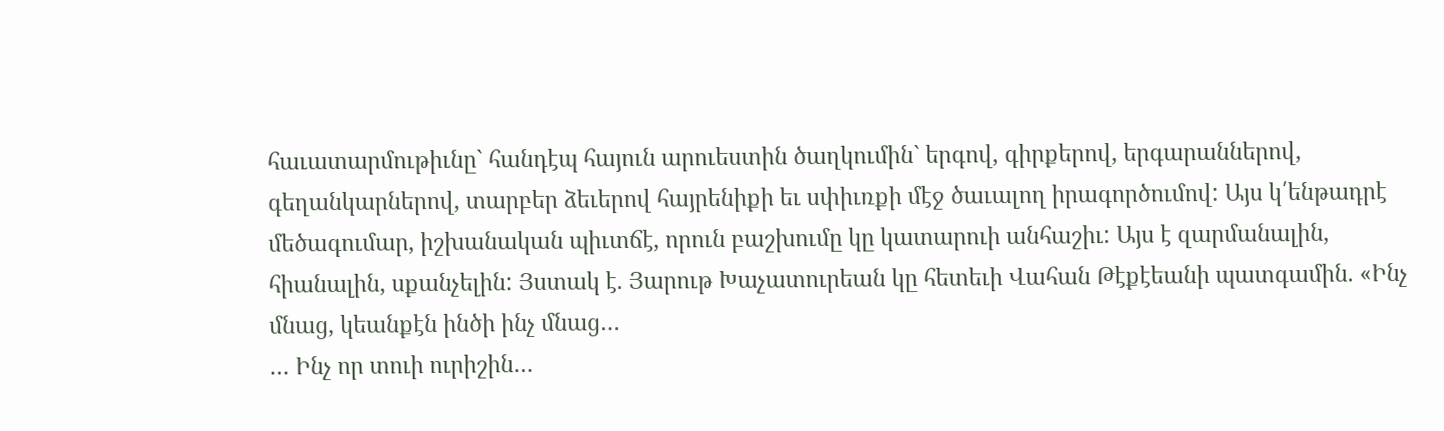հաւատարմութիւնը` հանդէպ հայուն արուեստին ծաղկումին` երգով, գիրքերով, երգարաններով, գեղանկարներով, տարբեր ձեւերով հայրենիքի եւ սփիւռքի մէջ ծաւալող իրագործումով: Այս կ՛ենթադրէ մեծագումար, իշխանական պիւտճէ, որուն բաշխումը կը կատարուի անհաշիւ: Այս է զարմանալին, հիանալին, սքանչելին: Յստակ է. Յարութ Խաչատուրեան կը հետեւի Վահան Թէքէեանի պատգամին. «Ինչ մնաց, կեանքէն ինծի ինչ մնաց…
… Ինչ որ տուի ուրիշին…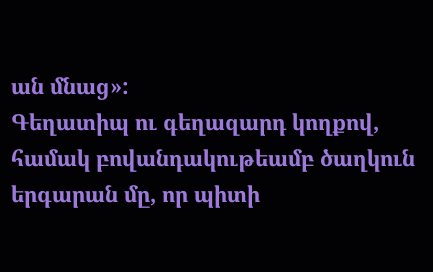ան մնաց»:
Գեղատիպ ու գեղազարդ կողքով, համակ բովանդակութեամբ ծաղկուն երգարան մը, որ պիտի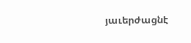յաւերժացնէ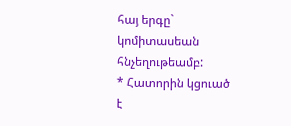հայ երգը` կոմիտասեան հնչեղութեամբ:
* Հատորին կցուած է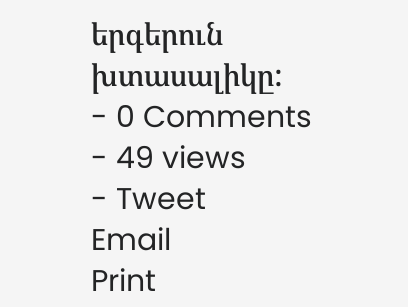երգերուն խտասալիկը:
- 0 Comments
- 49 views
- Tweet
Email
Print